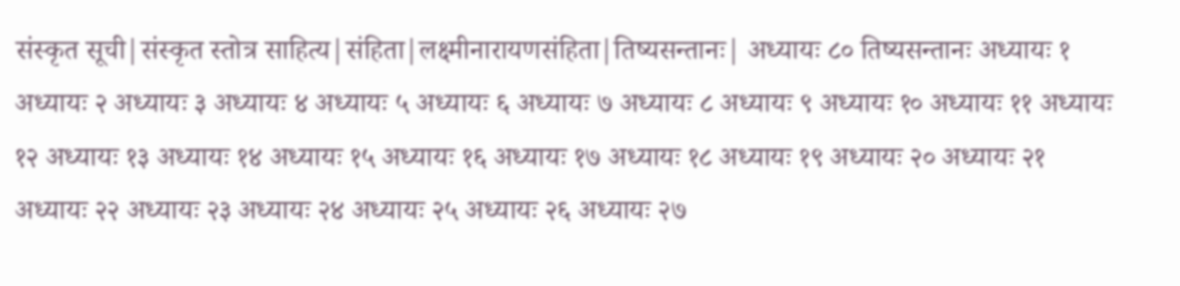संस्कृत सूची|संस्कृत स्तोत्र साहित्य|संहिता|लक्ष्मीनारायणसंहिता|तिष्यसन्तानः| अध्यायः ८० तिष्यसन्तानः अध्यायः १ अध्यायः २ अध्यायः ३ अध्यायः ४ अध्यायः ५ अध्यायः ६ अध्यायः ७ अध्यायः ८ अध्यायः ९ अध्यायः १० अध्यायः ११ अध्यायः १२ अध्यायः १३ अध्यायः १४ अध्यायः १५ अध्यायः १६ अध्यायः १७ अध्यायः १८ अध्यायः १९ अध्यायः २० अध्यायः २१ अध्यायः २२ अध्यायः २३ अध्यायः २४ अध्यायः २५ अध्यायः २६ अध्यायः २७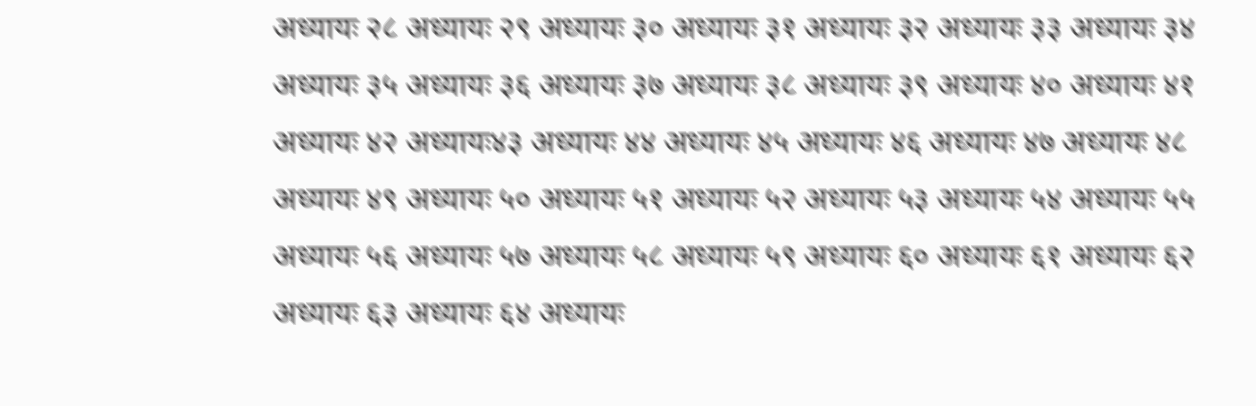अध्यायः २८ अध्यायः २९ अध्यायः ३० अध्यायः ३१ अध्यायः ३२ अध्यायः ३३ अध्यायः ३४ अध्यायः ३५ अध्यायः ३६ अध्यायः ३७ अध्यायः ३८ अध्यायः ३९ अध्यायः ४० अध्यायः ४१ अध्यायः ४२ अध्यायः४३ अध्यायः ४४ अध्यायः ४५ अध्यायः ४६ अध्यायः ४७ अध्यायः ४८ अध्यायः ४९ अध्यायः ५० अध्यायः ५१ अध्यायः ५२ अध्यायः ५३ अध्यायः ५४ अध्यायः ५५ अध्यायः ५६ अध्यायः ५७ अध्यायः ५८ अध्यायः ५९ अध्यायः ६० अध्यायः ६१ अध्यायः ६२ अध्यायः ६३ अध्यायः ६४ अध्यायः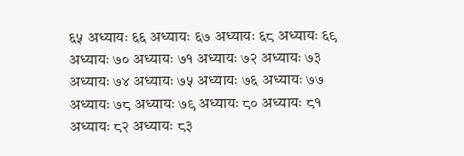६५ अध्यायः ६६ अध्यायः ६७ अध्यायः ६८ अध्यायः ६९ अध्यायः ७० अध्यायः ७१ अध्यायः ७२ अध्यायः ७३ अध्यायः ७४ अध्यायः ७५ अध्यायः ७६ अध्यायः ७७ अध्यायः ७८ अध्यायः ७९ अध्यायः ८० अध्यायः ८१ अध्यायः ८२ अध्यायः ८३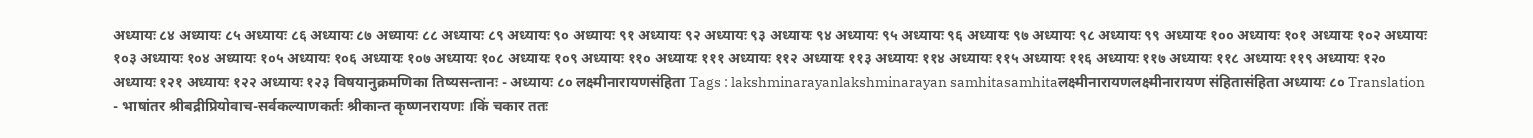अध्यायः ८४ अध्यायः ८५ अध्यायः ८६ अध्यायः ८७ अध्यायः ८८ अध्यायः ८९ अध्यायः ९० अध्यायः ९१ अध्यायः ९२ अध्यायः ९३ अध्यायः ९४ अध्यायः ९५ अध्यायः ९६ अध्यायः ९७ अध्यायः ९८ अध्यायः ९९ अध्यायः १०० अध्यायः १०१ अध्यायः १०२ अध्यायः १०३ अध्यायः १०४ अध्यायः १०५ अध्यायः १०६ अध्यायः १०७ अध्यायः १०८ अध्यायः १०९ अध्यायः ११० अध्यायः १११ अध्यायः ११२ अध्यायः ११३ अध्यायः ११४ अध्यायः ११५ अध्यायः ११६ अध्यायः ११७ अध्यायः ११८ अध्यायः ११९ अध्यायः १२० अध्यायः १२१ अध्यायः १२२ अध्यायः १२३ विषयानुक्रमणिका तिष्यसन्तानः - अध्यायः ८० लक्ष्मीनारायणसंहिता Tags : lakshminarayanlakshminarayan samhitasamhitaलक्ष्मीनारायणलक्ष्मीनारायण संहितासंहिता अध्यायः ८० Translation - भाषांतर श्रीबद्रीप्रियोवाच-सर्वकल्याणकर्तः श्रीकान्त कृष्णनरायणः ।किं चकार ततः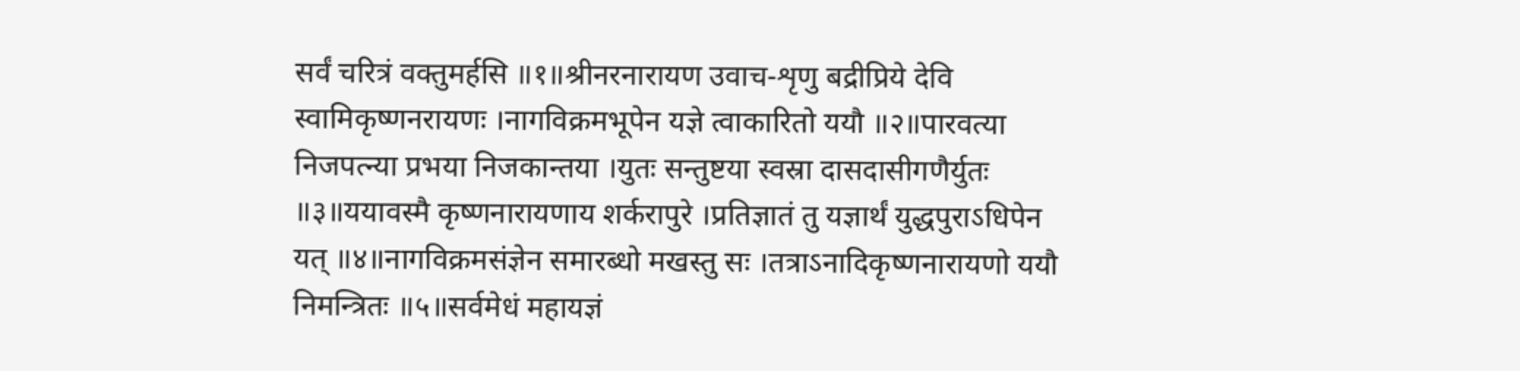सर्वं चरित्रं वक्तुमर्हसि ॥१॥श्रीनरनारायण उवाच-शृणु बद्रीप्रिये देवि स्वामिकृष्णनरायणः ।नागविक्रमभूपेन यज्ञे त्वाकारितो ययौ ॥२॥पारवत्या निजपत्न्या प्रभया निजकान्तया ।युतः सन्तुष्टया स्वस्रा दासदासीगणैर्युतः ॥३॥ययावस्मै कृष्णनारायणाय शर्करापुरे ।प्रतिज्ञातं तु यज्ञार्थं युद्धपुराऽधिपेन यत् ॥४॥नागविक्रमसंज्ञेन समारब्धो मखस्तु सः ।तत्राऽनादिकृष्णनारायणो ययौ निमन्त्रितः ॥५॥सर्वमेधं महायज्ञं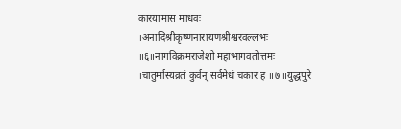कारयामास माधवः ।अनादिश्रीकृष्णनारायणश्रीश्वरवल्लभः ॥६॥नागविक्रमराजेशो महाभागवतोत्तमः ।चातुर्मास्यव्रतं कुर्वन् सर्वमेधं चकार ह ॥७॥युद्धपुरे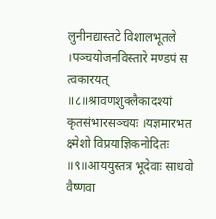लुनीनद्यास्तटे विशालभूतले ।पञ्चयोजनविस्तारे मण्डपं स त्वकारयत् ॥८॥श्रावणशुक्लैकादश्यां कृतसंभारसञ्चयः ।यज्ञमारभत क्ष्मेशो विप्रयाज्ञिकनोदितः ॥९॥आययुस्तत्र भूदेवाः साधवो वैष्णवा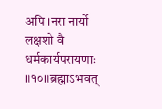अपि ।नरा नार्यो लक्षशो वै धर्मकार्यपरायणाः ॥१०॥ब्रह्माऽभवत्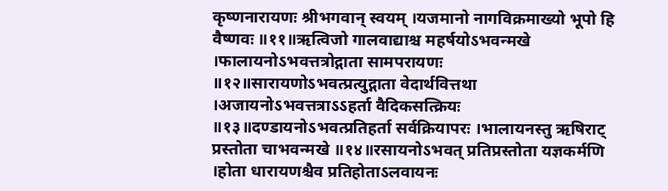कृष्णनारायणः श्रीभगवान् स्वयम् ।यजमानो नागविक्रमाख्यो भूपो हि वैष्णवः ॥११॥ऋत्विजो गालवाद्याश्च महर्षयोऽभवन्मखे ।फालायनोऽभवत्तत्रोद्गाता सामपरायणः ॥१२॥सारायणोऽभवत्प्रत्युद्गाता वेदार्थवित्तथा ।अजायनोऽभवत्तत्राऽऽहर्ता वैदिकसत्क्रियः ॥१३॥दण्डायनोऽभवत्प्रतिहर्ता सर्वक्रियापरः ।भालायनस्तु ऋषिराट् प्रस्तोता चाभवन्मखे ॥१४॥रसायनोऽभवत् प्रतिप्रस्तोता यज्ञकर्मणि ।होता धारायणश्चैव प्रतिहोताऽलवायनः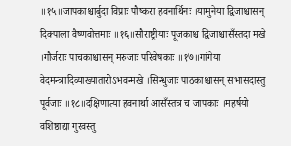॥१५॥जापकाश्चार्बुदा विप्राः पौष्करा हवनार्थिनः ।यामुनेया द्विजाश्चासन् दिक्पाला वैष्णवोत्तमाः ॥१६॥सौराष्ट्रीयाः पूजकाश्च द्विजाश्चासँस्तदा मखे ।गौर्जराः पाचकाश्चासन् मरुजाः परिवेषकाः ॥१७॥गांगेया वेदमन्त्रादिव्याख्यातारोऽभवन्मखे ।सिन्धुजाः पाठकाश्चासन् सभासदास्तु पूर्वजाः ॥१८॥दक्षिणात्या हवनार्था आसँस्तत्र च जापकाः ।महर्षयो वशिष्ठाद्या गुरवस्तु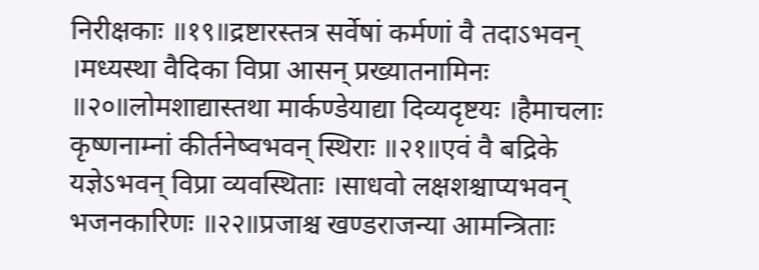निरीक्षकाः ॥१९॥द्रष्टारस्तत्र सर्वेषां कर्मणां वै तदाऽभवन् ।मध्यस्था वैदिका विप्रा आसन् प्रख्यातनामिनः ॥२०॥लोमशाद्यास्तथा मार्कण्डेयाद्या दिव्यदृष्टयः ।हैमाचलाः कृष्णनाम्नां कीर्तनेष्वभवन् स्थिराः ॥२१॥एवं वै बद्रिके यज्ञेऽभवन् विप्रा व्यवस्थिताः ।साधवो लक्षशश्चाप्यभवन् भजनकारिणः ॥२२॥प्रजाश्च खण्डराजन्या आमन्त्रिताः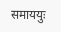समाययुः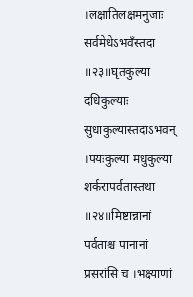।लक्षातिलक्षमनुजाः सर्वमेधेऽभवँस्तदा ॥२३॥घृतकुल्या दधिकुल्याः सुधाकुल्यास्तदाऽभवन् ।पयःकुल्या मधुकुल्या शर्करापर्वतास्तथा ॥२४॥मिष्टान्नानां पर्वताश्च पानानां प्रसरांसि च ।भक्ष्याणां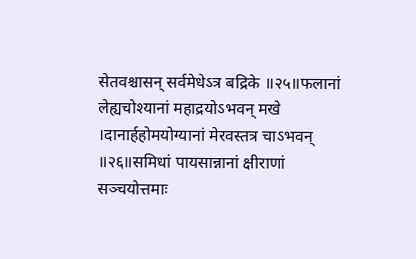सेतवश्चासन् सर्वमेधेऽत्र बद्रिके ॥२५॥फलानां लेह्यचोश्यानां महाद्रयोऽभवन् मखे ।दानार्हहोमयोग्यानां मेरवस्तत्र चाऽभवन् ॥२६॥समिधां पायसान्नानां क्षीराणां सञ्चयोत्तमाः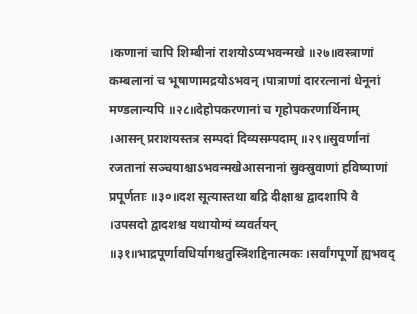।कणानां चापि शिम्बीनां राशयोऽप्यभवन्मखे ॥२७॥वस्त्राणां कम्बलानां च भूषाणामद्रयोऽभवन् ।पात्राणां दाररत्नानां धेनूनां मण्डलान्यपि ॥२८॥देहोपकरणानां च गृहोपकरणार्थिनाम् ।आसन् प्रराशयस्तत्र सम्पदां दिव्यसम्पदाम् ॥२९॥सुवर्णानां रजतानां सञ्चयाश्चाऽभवन्मखेआसनानां स्रुक्स्रुवाणां हविष्याणां प्रपूर्णताः ॥३०॥दश सूत्यास्तथा बद्रि दीक्षाश्च द्वादशापि वै ।उपसदो द्वादशश्च यथायोग्यं व्यवर्तयन् ॥३१॥भाद्रपूर्णावधिर्यागश्चतुस्त्रिंशद्दिनात्मकः ।सर्वांगपूर्णो ह्यभवद्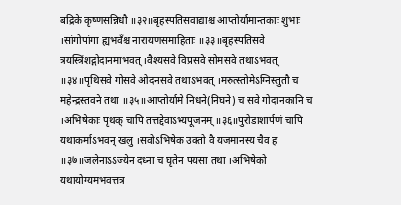बद्रिके कृष्णसन्निधौ ॥३२॥बृहस्पतिसवाद्याश्च आप्तोर्यामान्तकाः शुभाः ।सांगोपांगा ह्यभवँश्च नारायणसमाहिताः ॥३३॥बृहस्पतिसवे त्रयस्त्रिंशद्गोदानमाभवत् ।वैश्यसवे विप्रसवे सोमसवे तथाऽभवत् ॥३४॥पृथिसवे गोसवे ओदनसवे तथाऽभवत् ।मरुत्स्तोमेऽग्निस्तुतौ च महेन्द्रस्तवने तथा ॥३५॥आप्तोर्यामे निधने(निघने) च सवे गोदानकानि च ।अभिषेकाः पृथक् चापि तत्तद्देवाऽभ्यपूजनम् ॥३६॥पुरोडाशार्पणं चापि यथाकर्माऽभवन् खलु ।सवोऽभिषेक उक्तो वै यजमानस्य चैव ह ॥३७॥जलेनाऽऽज्येन दध्ना च घृतेन पयसा तथा ।अभिषेको यथायोग्यमभवत्तत्र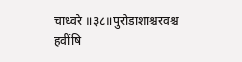चाध्वरे ॥३८॥पुरोडाशाश्चरवश्च हवींषि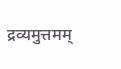द्रव्यमुत्तमम्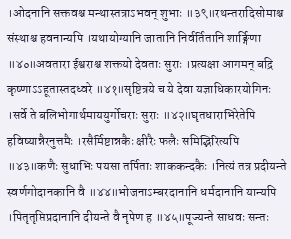।ओदनानि सक्तवश्च मन्थास्तत्राऽभवन् शुभाः ॥३९॥रथन्तरादिसोमाश्च संस्थाश्च हवनान्यपि ।यथायोग्यानि जातानि निर्वर्तितानि शार्ङ्गिणा ॥४०॥अवतारा ईश्वराश्च शक्तयो देवताः सुराः ।प्रत्यक्षा आगमन् बद्रि कृष्णाऽऽहूतास्तदध्वरे ॥४१॥सृष्टित्रये च ये देवा यज्ञाधिकारयोगिनः ।सर्वे ते बलिभोगार्थमाययुर्गोचराः सुराः ॥४२॥घृतधाराभिरेतेपि हविष्यान्नैरनुत्तमैः ।रसैर्मिष्टान्नकैः क्षीरैः फलैः समिद्भिरित्यपि ॥४३॥कणैः सुधाभिः पयसा तर्पिताः शाककन्दकैः ।नित्यं तत्र प्रदीयन्ते स्वर्णगोदानकानि वै ॥४४॥भोजनाऽम्बरदानानि धर्मदानानि यान्यपि ।पितृतृप्तिप्रदानानि दीयन्ते वै नृपेण ह ॥४५॥पूज्यन्ते साधवः सन्तः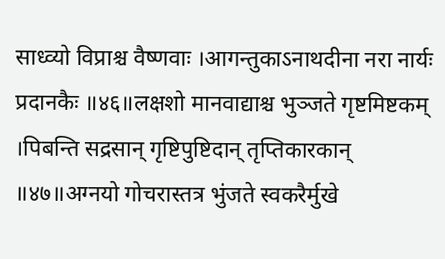साध्व्यो विप्राश्च वैष्णवाः ।आगन्तुकाऽनाथदीना नरा नार्यः प्रदानकैः ॥४६॥लक्षशो मानवाद्याश्च भुञ्जते गृष्टमिष्टकम् ।पिबन्ति सद्रसान् गृष्टिपुष्टिदान् तृप्तिकारकान् ॥४७॥अग्नयो गोचरास्तत्र भुंजते स्वकरैर्मुखे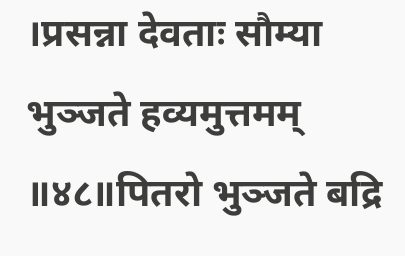।प्रसन्ना देवताः सौम्या भुञ्जते हव्यमुत्तमम् ॥४८॥पितरो भुञ्जते बद्रि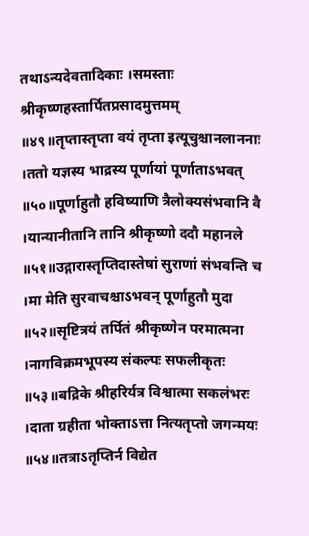तथाऽन्यदेवतादिकाः ।समस्ताः श्रीकृष्णहस्तार्पितप्रसादमुत्तमम् ॥४९॥तृप्तास्तृप्ता वयं तृप्ता इत्यूचुश्चानलाननाः ।ततो यज्ञस्य भाद्रस्य पूर्णायां पूर्णाताऽभवत् ॥५०॥पूर्णाहुतौ हविष्याणि त्रैलोक्यसंभवानि वै ।यान्यानीतानि तानि श्रीकृष्णो ददौ महानले ॥५१॥उद्गारास्तृप्तिदास्तेषां सुराणां संभवन्ति च ।मा मेति सुरवाचश्चाऽभवन् पूर्णाहुतौ मुदा ॥५२॥सृष्टित्रयं तर्पितं श्रीकृष्णेन परमात्मना ।नागविक्रमभूपस्य संकल्पः सफलीकृतः ॥५३॥बद्रिके श्रीहरिर्यत्र विश्वात्मा सकलंभरः ।दाता ग्रहीता भोक्ताऽत्ता नित्यतृप्तो जगन्मयः ॥५४॥तत्राऽतृप्तिर्न विद्येत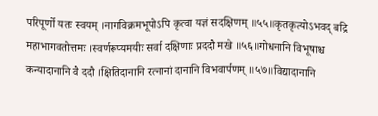परिपूर्णो यतः स्वयम् ।नागविक्रमभूपोऽपि कृत्वा यज्ञं सदक्षिणम् ॥५५॥कृतकृत्योऽभवद् बद्रि महाभागवतोत्तमः ।स्वर्णरूप्यमयीः सर्वा दक्षिणाः प्रददौ मखे ॥५६॥गोधनानि विभूषाश्च कन्यादानानि वै ददौ ।क्षितिदानानि रत्नानां दानानि विभवार्पणम् ॥५७॥विद्यादानानि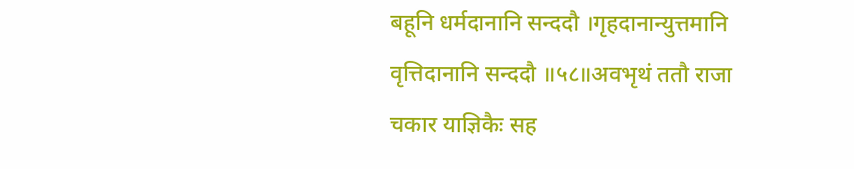बहूनि धर्मदानानि सन्ददौ ।गृहदानान्युत्तमानि वृत्तिदानानि सन्ददौ ॥५८॥अवभृथं ततौ राजा चकार याज्ञिकैः सह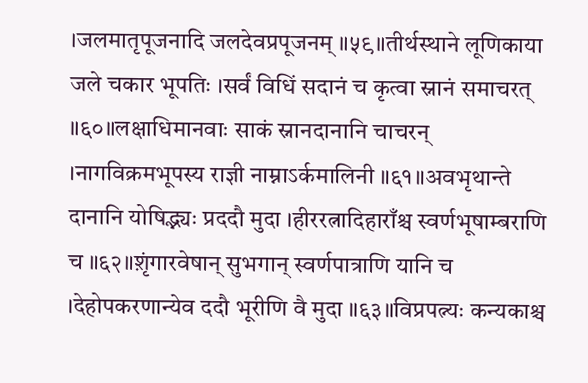।जलमातृपूजनादि जलदेवप्रपूजनम् ॥५९॥तीर्थस्थाने लूणिकाया जले चकार भूपतिः ।सर्वं विधिं सदानं च कृत्वा स्नानं समाचरत् ॥६०॥लक्षाधिमानवाः साकं स्नानदानानि चाचरन् ।नागविक्रमभूपस्य राज्ञी नाम्नाऽर्कमालिनी ॥६१॥अवभृथान्ते दानानि योषिद्भ्यः प्रददौ मुदा ।हीररत्नादिहाराँश्च स्वर्णभूषाम्बराणि च ॥६२॥श़ृंगारवेषान् सुभगान् स्वर्णपात्राणि यानि च ।देहोपकरणान्येव ददौ भूरीणि वै मुदा ॥६३॥विप्रपत्न्यः कन्यकाश्च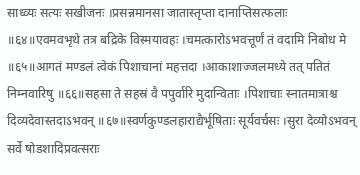साध्व्यः सत्यः सखीजनः ।प्रसन्नमानसा जातास्तृप्ता दानाप्तिसत्फलाः ॥६४॥एवमवभृथे तत्र बद्रिके विस्मयावहः ।चमत्कारोऽभवत्तूर्णं तं वदामि निबोध मे ॥६५॥आगतं मण्डलं त्वेकं पिशाचानां महत्तदा ।आकाशाज्जलमध्ये तत् पतितं निम्नवारिषु ॥६६॥सहसा ते सहस्रं वै पपुर्वारि मुदान्विताः ।पिशाचाः स्नातमात्राश्च दिव्यदेवास्तदाऽभवन् ॥६७॥स्वर्णकुण्डलहाराद्यैर्भूषिताः सूर्यवर्चसः ।सुरा देव्योऽभवन् सर्वे षोडशादिप्रवत्सराः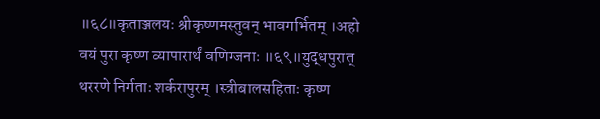॥६८॥कृताञ्जलयः श्रीकृष्णमस्तुवन् भावगर्भितम् ।अहो वयं पुरा कृष्ण व्यापारार्थं वणिग्जनाः ॥६९॥युद्धपुरात् थररणे निर्गताः शर्करापुरम् ।स्त्रीबालसहिताः कृष्ण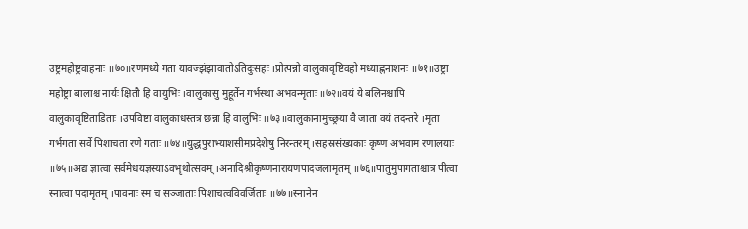उष्ट्रमहोष्ट्रवाहनाः ॥७०॥रणमध्ये गता यावज्झंझावातोऽतिदुःसहः ।प्रोत्पन्नो वालुकावृष्टिवहो मध्याह्ननाशनः ॥७१॥उष्ट्रा महोष्ट्रा बालाश्च नार्यः क्षितौ हि वायुभिः ।वालुकासु मुहूर्तेन गर्भस्था अभवन्मृताः ॥७२॥वयं ये बलिनश्चापि वालुकावृष्टिताडिताः ।उपविष्टा वालुकाधस्तत्र छन्ना हि वालुभिः ॥७३॥वालुकानामुच्छ्रया वै जाता वयं तदन्तरे ।मृता गर्भगता सर्वे पिशाचता रणे गताः ॥७४॥युद्धपुराभ्याशसीमप्रदेशेषु निरन्तरम् ।सहस्रसंख्यकाः कृष्ण अभवाम रणालयाः ॥७५॥अद्य ज्ञात्वा सर्वमेधयज्ञस्याऽवभृथोत्सवम् ।अनादिश्रीकृष्णनारायणपादजलामृतम् ॥७६॥पातुमुपागताश्चात्र पीत्वा स्नात्वा पदामृतम् ।पावनाः स्म च सञ्जाताः पिशाचत्वविवर्जिताः ॥७७॥स्नानेन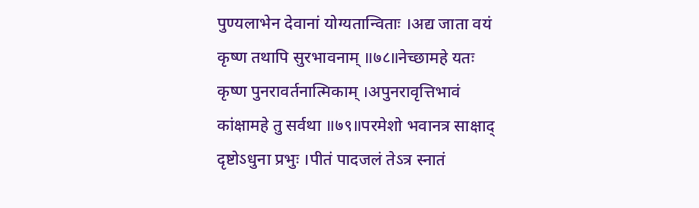पुण्यलाभेन देवानां योग्यतान्विताः ।अद्य जाता वयं कृष्ण तथापि सुरभावनाम् ॥७८॥नेच्छामहे यतः कृष्ण पुनरावर्तनात्मिकाम् ।अपुनरावृत्तिभावं कांक्षामहे तु सर्वथा ॥७९॥परमेशो भवानत्र साक्षाद् दृष्टोऽधुना प्रभुः ।पीतं पादजलं तेऽत्र स्नातं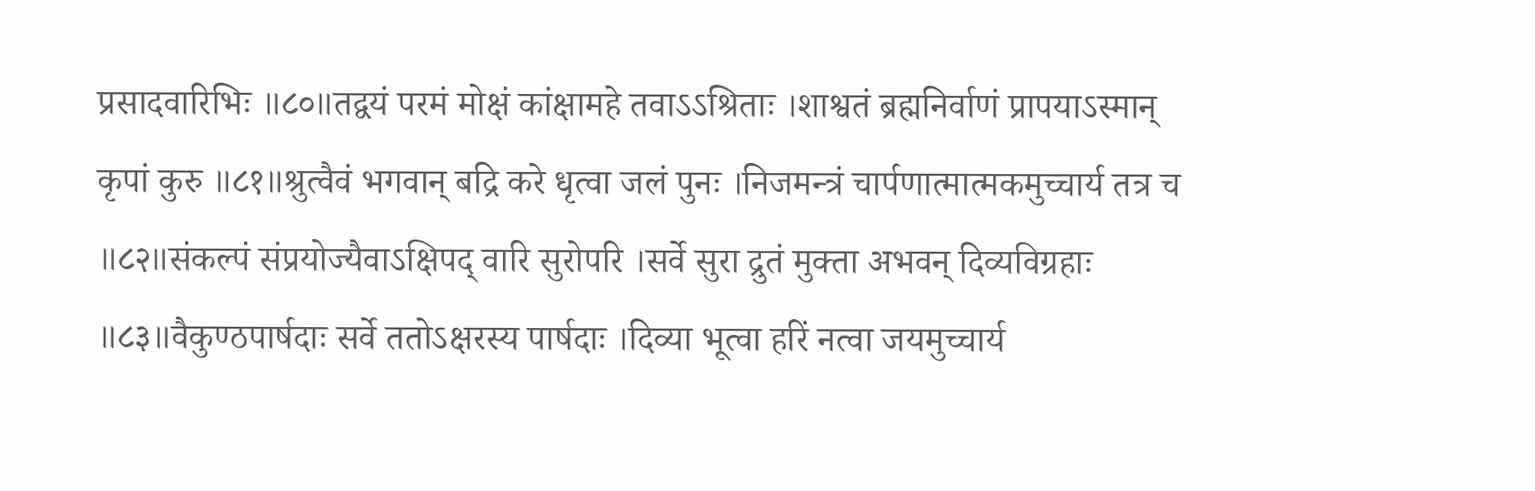प्रसादवारिभिः ॥८०॥तद्वयं परमं मोक्षं कांक्षामहे तवाऽऽश्रिताः ।शाश्वतं ब्रह्मनिर्वाणं प्रापयाऽस्मान् कृपां कुरु ॥८१॥श्रुत्वैवं भगवान् बद्रि करे धृत्वा जलं पुनः ।निजमन्त्रं चार्पणात्मात्मकमुच्चार्य तत्र च ॥८२॥संकल्पं संप्रयोज्यैवाऽक्षिपद् वारि सुरोपरि ।सर्वे सुरा द्रुतं मुक्ता अभवन् दिव्यविग्रहाः ॥८३॥वैकुण्ठपार्षदाः सर्वे ततोऽक्षरस्य पार्षदाः ।दिव्या भूत्वा हरिं नत्वा जयमुच्चार्य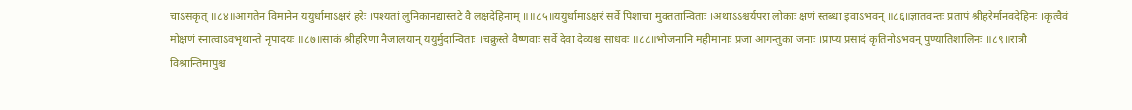चाऽसकृत् ॥८४॥आगतेन विमानेन ययुर्धामाऽक्षरं हरेः ।पश्यतां लुनिकानद्यास्तटे वै लक्षदेहिनाम् ॥॥८५॥ययुर्धामाऽक्षरं सर्वे पिशाचा मुक्ततान्विताः ।अथाऽऽश्चर्यपरा लोकाः क्षणं स्तब्धा इवाऽभवन् ॥८६॥ज्ञातवन्तः प्रतापं श्रीहरेर्मानवदेहिनः ।कृत्वैवं मोक्षणं स्नात्वाऽवभृथान्ते नृपादयः ॥८७॥साकं श्रीहरिणा नैजालयान् ययुर्मुदान्विताः ।चक्रुस्ते वैष्णवाः सर्वे देवा देव्यश्च साधवः ॥८८॥भोजनानि महीमानाः प्रजा आगन्तुका जनाः ।प्राप्य प्रसादं कृतिनोऽभवन् पुण्यातिशालिनः ॥८९॥रात्रौ विश्रान्तिमापुश्च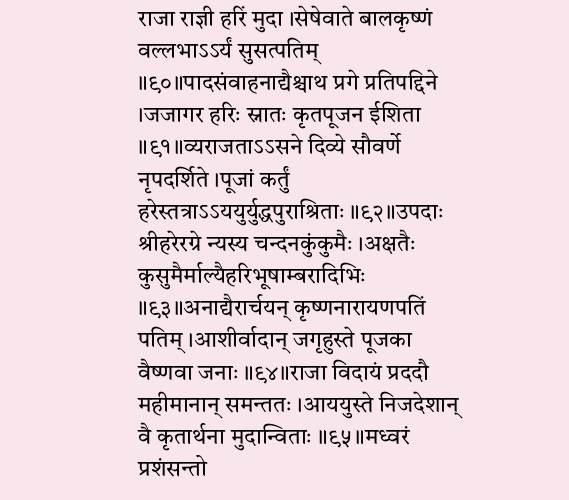राजा राज्ञी हरिं मुदा ।सेषेवाते बालकृष्णं वल्लभाऽऽर्यं सुसत्पतिम् ॥९०॥पादसंवाहनाद्यैश्चाथ प्रगे प्रतिपद्दिने ।जजागर हरिः स्नातः कृतपूजन ईशिता ॥९१॥व्यराजताऽऽसने दिव्ये सौवर्णे नृपदर्शिते ।पूजां कर्तुं हरेस्तत्राऽऽययुर्युद्धपुराश्रिताः ॥९२॥उपदाः श्रीहरेरग्रे न्यस्य चन्दनकुंकुमैः ।अक्षतैः कुसुमैर्माल्यैहरिभूषाम्बरादिभिः ॥९३॥अनाद्यैरार्चयन् कृष्णनारायणपतिं पतिम् ।आशीर्वादान् जगृहुस्ते पूजका वैष्णवा जनाः ॥९४॥राजा विदायं प्रददौ महीमानान् समन्ततः ।आययुस्ते निजदेशान् वै कृतार्थना मुदान्विताः ॥९५॥मध्वरं प्रशंसन्तो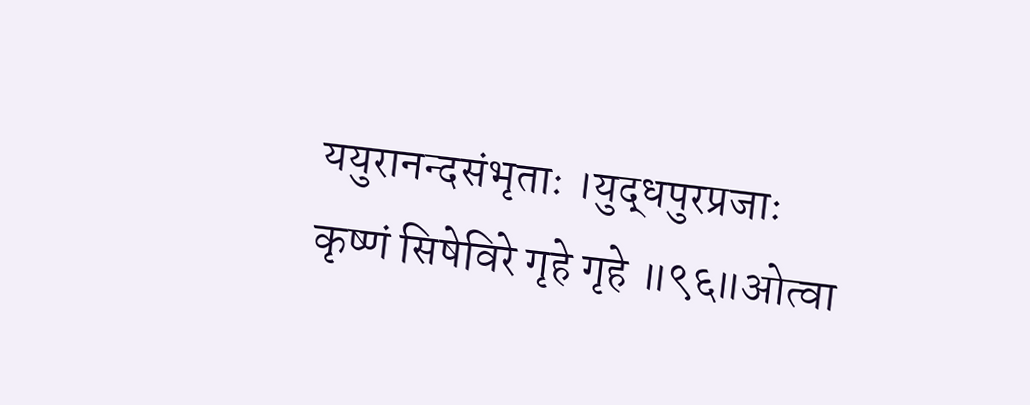ययुरानन्दसंभृताः ।युद्धपुरप्रजाः कृष्णं सिषेविरे गृहे गृहे ॥९६॥ओत्वा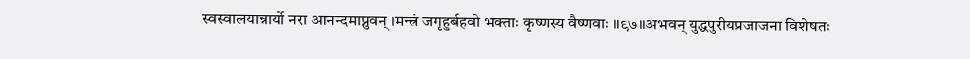स्वस्वालयान्नार्यो नरा आनन्दमाप्नुवन् ।मन्त्रं जगृहुर्बहवो भक्ताः कृष्णस्य वैष्णवाः ॥९७॥अभवन् युद्धपुरीयप्रजाजना विशेषतः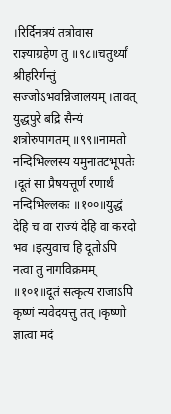।रिर्दिनत्रयं तत्रोवास राज्ञ्याग्रहेण तु ॥९८॥चतुर्थ्यां श्रीहरिर्गन्तुं सज्जोऽभवन्निजालयम् ।तावत् युद्धपुरे बद्रि सैन्यं शत्रोरुपागतम् ॥९९॥नामतो नन्दिभिल्लस्य यमुनातटभूपतेः ।दूतं सा प्रैषयत्तूर्णं रणार्थं नन्दिभिल्लकः ॥१००॥युद्धं देहि च वा राज्यं देहि वा करदो भव ।इत्युवाच हि दूतोऽपि नत्वा तु नागविक्रमम् ॥१०१॥दूतं सत्कृत्य राजाऽपि कृष्णं न्यवेदयत्तु तत् ।कृष्णो ज्ञात्वा मदं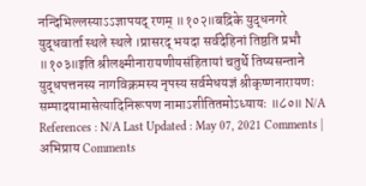नन्दिभिल्लस्याऽऽज्ञापयद् रणम् ॥१०२॥बद्रिके युद्धनगरे युद्धवार्ता स्थले स्थले ।प्रासरद् भयदा सर्वदेहिनां तिष्ठति प्रभौ ॥१०३॥इति श्रीलक्ष्मीनारायणीयसंहितायां चतुर्थे तिष्यसन्ताने युद्धपत्तनस्य नागविक्रमस्य नृपस्य सर्वमेधयज्ञं श्रीकृष्णनारायणः सम्पादयामासेत्यादिनिरूपण नामाऽशीतितमोऽध्यायः ॥८०॥ N/A References : N/A Last Updated : May 07, 2021 Comments | अभिप्राय Comments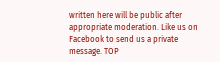written here will be public after appropriate moderation. Like us on Facebook to send us a private message. TOP